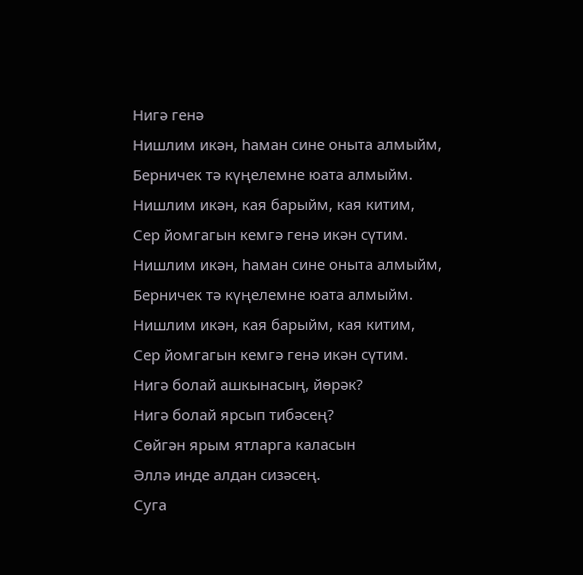Нигә генә
Нишлим икән, һаман сине оныта алмыйм,
Берничек тә күңелемне юата алмыйм.
Нишлим икән, кая барыйм, кая китим,
Сер йомгагын кемгә генә икән сүтим.
Нишлим икән, һаман сине оныта алмыйм,
Берничек тә күңелемне юата алмыйм.
Нишлим икән, кая барыйм, кая китим,
Сер йомгагын кемгә генә икән сүтим.
Нигә болай ашкынасың, йөрәк?
Нигә болай ярсып тибәсең?
Сөйгән ярым ятларга каласын
Әллә инде алдан сизәсең.
Суга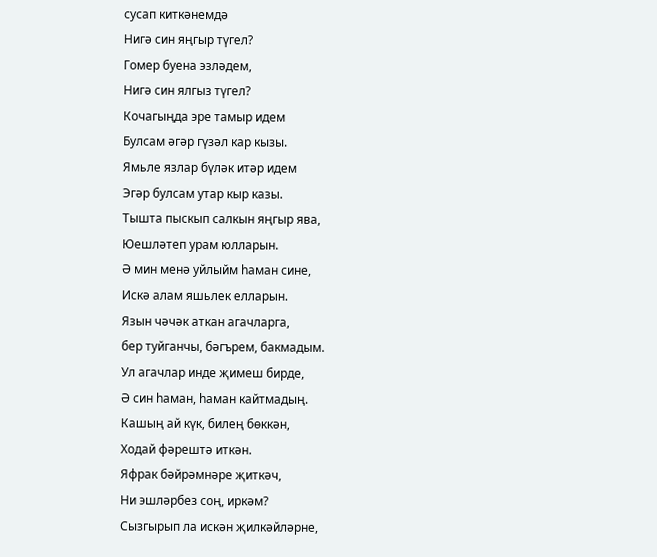сусап киткәнемдә
Нигә син яңгыр түгел?
Гомер буена эзләдем,
Нигә син ялгыз түгел?
Кочагыңда эре тамыр идем
Булсам әгәр гүзәл кар кызы.
Ямьле язлар бүләк итәр идем
Эгәр булсам утар кыр казы.
Тышта пыскып салкын яңгыр ява,
Юешләтеп урам юлларын.
Ә мин менә уйлыйм һаман сине,
Искә алам яшьлек елларын.
Язын чәчәк аткан агачларга,
бер туйганчы, бәгърем, бакмадым.
Ул агачлар инде җимеш бирде,
Ә син һаман, һаман кайтмадың.
Кашың ай күк, билең бөккән,
Ходай фәрештә иткән.
Яфрак бәйрәмнәре җиткәч,
Ни эшләрбез соң, иркәм?
Сызгырып ла искән җилкәйләрне,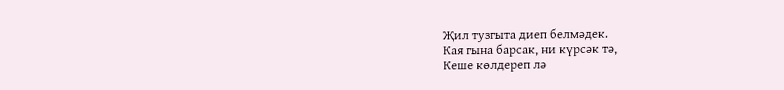Җил тузгыта диеп белмәдек.
Кая гына барсак, ни күрсәк тә,
Кеше көлдереп лә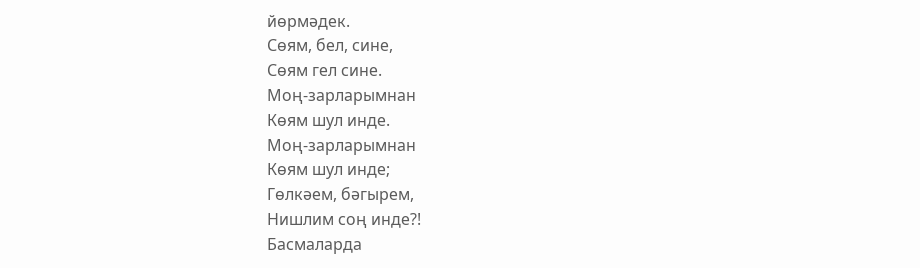йөрмәдек.
Сөям, бел, сине,
Сөям гел сине.
Моң-зарларымнан
Көям шул инде.
Моң-зарларымнан
Көям шул инде;
Гөлкәем, бәгырем,
Нишлим соң инде?!
Басмаларда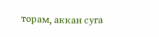торам, аккан суга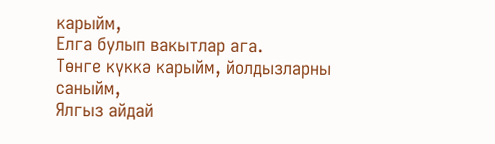карыйм,
Елга булып вакытлар ага.
Төнге күккә карыйм, йолдызларны саныйм,
Ялгыз айдай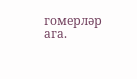гомерләр ага.